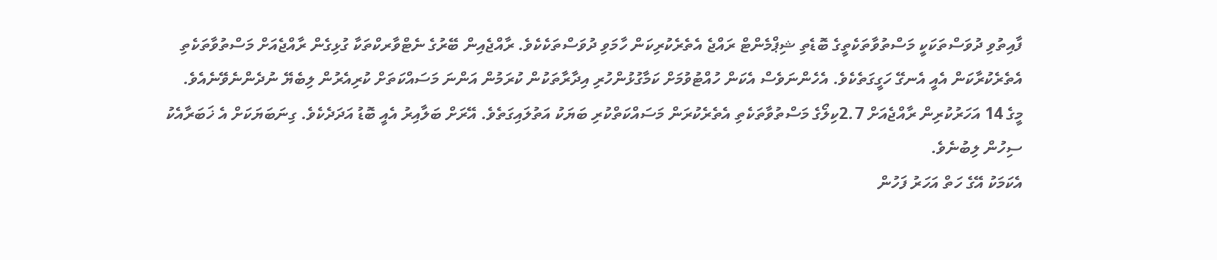ފާއިތުވި ދުވަސްތަކަކީ މަސްތުވާތަކެތީގެ ބޮޑެތި ޝިޕްމެންޓް ރައްޖެ އެތެރެކުރިކަން ހާމަވި ދުވަސްތަކެކެވެ. ރާއްޖެއިން ބޭރުގެ ނެޓްވާރކްތަކާ ގުޅިގެން ރާއްޖެއަށް މަސްތުވާތަކެތި އެތެރެކުރާކަން އެއީ އެނގޭ ހަގީގަތެކެވެ. އެހެންނަވެސް އެކަން ހުއްޓުވުމަށް ކަމާގުޅުންހުރި އިދާރާތަކުން ކުރަމުން އަންނަ މަސައްކަތަށް ކުރިއެރުން ލިބެޔޭ ނުދެންނެވޭނެއެވެ.
މީގެ 14 އަހަރުކުރިން ރާއްޖެއަށް 2.7ކިލޯގެ މަސްތުވާތަކެތި އެތެރެކުރަން މަސައްކަތްކުރި ބަޔަކު އަތުލައިގަތެވެ. އޭރަށް ބަލާއިރު އެއީ ބޮޑު އަދަދެކެވެ. ގިނަބަޔަކަށް އެ ޚަބަރާއެކު ސިހުން ލިބުނެވެ.
އެކަމަކު އޭގެ ހަތް އަހަރު ފަހުން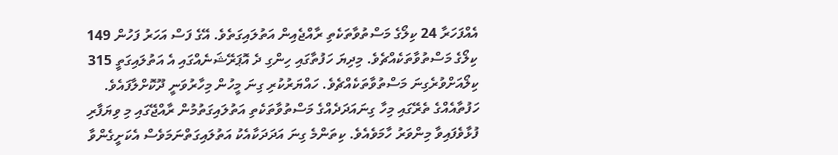އެއްފަހަރާ 24 ކިލޯގެ މަސްތުވާތަކެތި ރާއްޖެއިން އަތުލައިގަތެވެ. އޭގެ ފަސް އަހަރު ފަހުން 149 ކިލޯގެ މަސްތުވާތަކެއްޗެވެ. މިދިޔަ ހަފުތާގައި ހިންގި ދެ އޮޕަރޭޝަނެއްގައި އެ އަތުލައިގަތީ 315 ކިލޯއަށްވުރެގިނަ މަސްތުވާތަކެއްޗެވެ. ހައްޔަރުކުރި ގިނަ މީހުން މިހާރުވަނީ ދޫކޮށްލާފައެވެ.
ހަފުތާއެއްގެ ތެރޭގައި މިހާ ގިނައަދަދެއްގެ މަސްތުވާތަކެތި އަތުލައިގަތުމުން ރާއްޖޭގައި މި ވިޔަފާރި ފުޅާވެފައިވާ މިންވަރު ހާމަވެއެވެ. ކިތަންމެ ގިނަ އަދަދަކާއެކު އަތުލައިގަތްނަމަވެސް އެކަށީގެންވާ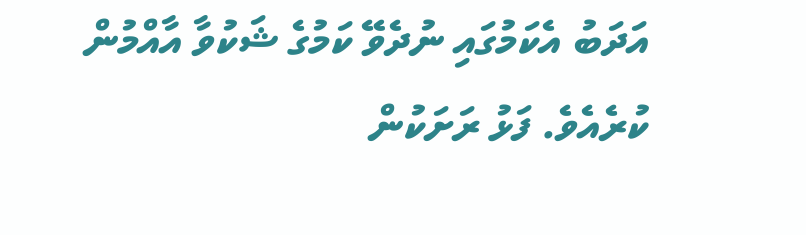އަދަބު އެކަމުގައި ނުދެވޭ ކަމުގެ ޝަކުވާ އާއްމުން ކުރެއެވެ. ފަޅު ރަށަކުން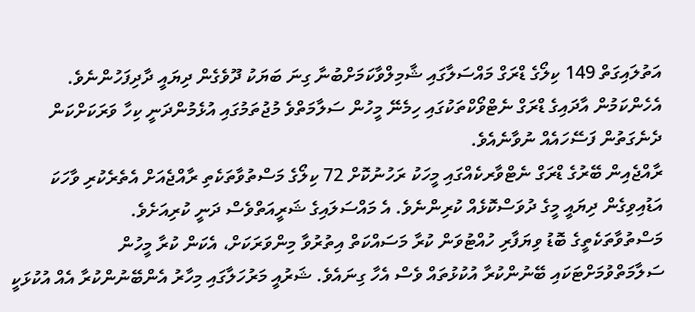އަތުލައިގަތް 149 ކިލޯގެ ޑްރަގް މައްސަލާގައި ޝާމިލްވާކަމަށްބުނާ ގިނަ ބަޔަކު ދޫވެގެން ދިޔައީ ދާދިފަހުންނެވެ. އެހެންކަމުން އާދައިގެ ޑްރަގް ނެޓްވޯކްތަކުގައި ހިމެނޭ މީހުން ސަލާމަތްވެ މުޖުތަމުގައި އުޅެމުންދަނީ ކިހާ ވަރަކަށްކަން ދެނެގަތުން ފަސޭހައެއް ނުވާނެއެވެ.
ރާއްޖެއިން ބޭރުގެ ޑްރަގް ނެޓްވާރކެއްގައި މީހަކު ރަހުނުކޮށް 72 ކިލޯގެ މަސްތުވާތަކެތި ރާއްޖެއަށް އެތެރެކުރި ވާހަކަ އަޑުއިވިގެން ދިޔައީ މީގެ ދުވަސްކޮޅެއް ކުރިންނެވެ. އެ މައްސަލައިގެ ޝަރީއަތްވެސް ދަނީ ކުރިއަށެވެ.
މަސްތުވާތަކެތީގެ ބޮޑު ވިޔަފާރި ހުއްޓުވަން ކުރާ މަސައްކަތް އިތުރުވާ މިންވަރަކަށް، އެކަން ކުރާ މީހުން ސަލާމަތްވުމަށްޓަކައި ބޭނުންކުރާ އުކުޅުތައް ވެސް އެހާ ގިނައެވެ. ޝަރުއީ މަރުހަލާގައި މިހާރު އެންބޭނުންކުރާ އެއް އުކުޅަކީ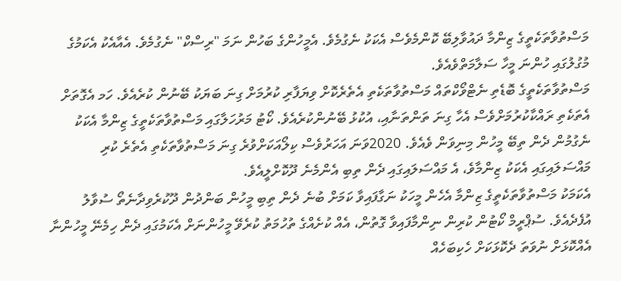މަސްތުވާތަކެތީގެ ޒިންމާ ދައުވާލިބޭ ކޮންމެވެސް އެކަކު ނެގުމެވެ. އެމީހުންގެ ބަހުން ނަމަ "ރިސްކް" ނެގުމެވެ. އެއާއެކު އެކަމުގެ މުގުލުގައި ހުންނަ މީހާ ސަލާމަތްވެއެވެ.
މަސްތުވާތަކެތީގެ ބޮޑެތި ނެޓްވޯކްތައް މަސްތުވާތަކެތި އެތެރެކޮށް ވިޔަފާރި ކުރުމަށް ގިނަ ބަޔަކު ބޭނުން ކުރެއެވެ. ހަމ އެގޮތަށް އެތަކެތި ރައްކާކުރުމަށްވެސް އެހާ ގިނަ ތަންތަނާއި، އުކުޅު ބޭނުންކުރެއެވެ. ކޯޓު މަރުހަލާގައި މަސްތުވާތަކެތީގެ ޒިންމާ އެކަކު ނެގުމުން ދެން ތިބޭ މީހުން މިނިވަން ވެއެވެ. 2020ވަނަ އަހަރުވެސް ކިލޯއަކަށްވުރެ ގިނަ މަސްތުވާތަކެތި އެތެރެ ކުރި މައްސަލައިގައި އެކަކު ޒިންމާވެ، އެ މައްސަލައިގައި ދެން ތިބި އެންމެނެ ދޫކޮށްލީއެވެ.
އެކަމަކު މަސްތުވާތަކެތީގެ ޒިންމާ އެހެން މީހަކު ނަގާފައިވާ ކަމަށް ބުނެ ދެން ތިބި މީހުން ބަންދުން ދޫކުރެވިދާނެތޯ ސުވާލު އުފެދެއެވެ. ސުޕްރީމް ކޯޓުން ކުރިން ނިންމާފައިވާ ގޮތުން، އެއް ކުށެއްގެ ތުހުމަތު ކުރެވޭ މީހުންނަށް އެކަމުގައި ދެން ހިމެނޭ މީހުންނާ އެއްކޮޅަށް ނުވަތަ ދެކޮޅަކަށް ހެކިބަހެއް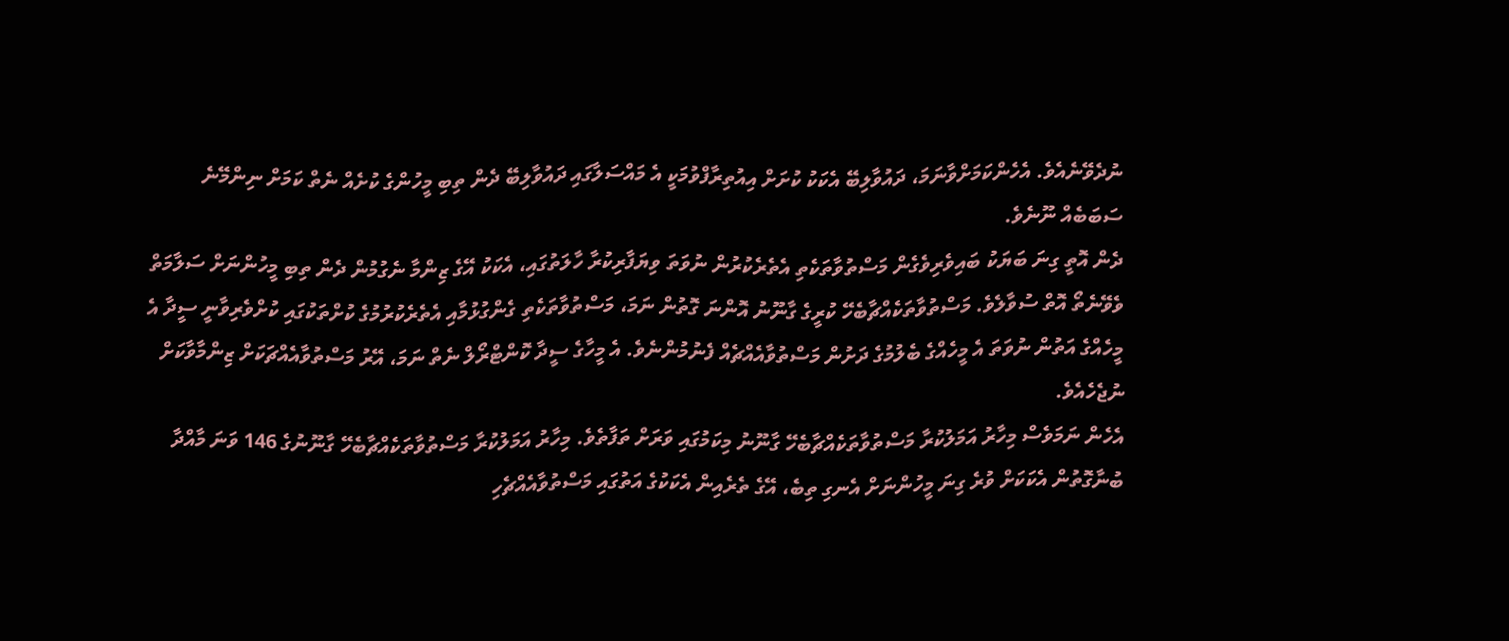ނުދެވޭނެއެވެ. އެހެންކަމަށްވާނަމަ، ދައުވާލިބޭ އެކަކު ކުށަށް އިއުތިރާފްވުމަކީ އެ މައްސަލާގައި ދައުވާލިބޭ ދެން ތިބި މީހުންގެ ކުށެއް ނެތް ކަމަށް ނިންމޭނެ ސަބަބެއް ނޫނެވެ.
ދެން އޮތީ ގިނަ ބަޔަކު ބައިވެރިވެގެން މަސްތުވާތަކެތި އެތެރެކުރުން ނުވަތަ ވިޔަފާރިކުރާ ހާލަތުގައި، އެކަކު އޭގެ ޒިންމާ ނެގުމުން ދެން ތިބި މީހުންނަށް ސަލާމަތް ވެވޭނެތޯ އޮތް ސުވާލެވެ. މަސްތުވާތަކެއްޗާބެހޭ ކުރީގެ ގާނޫނު އޮންނަ ގޮތުން ނަމަ، މަސްތުވާތަކެތި ގެންގުޅުމާއި އެތެރެކުރުމުގެ ކުށްތަކުގައި ކުށްވެރިވާނީ ސީދާ އެ މީހެއްގެ އަތުން ނުވަތަ އެ މީހެއްގެ ބެލުމުގެ ދަށުން މަސްތުވާއެއްޗެއް ފެނުމުންނެވެ. އެ މީހާގެ ސީދާ ކޮންޓްރޯލް ނެތް ނަމަ، އޭރު މަސްތުވާއެއްޗަކަށް ޒިންމާވާކަށް ނުޖެހެއެވެ.
އެހެން ނަމަވެސް މިހާރު އަމަލުކުރާ މަސްތުވާތަކެއްޗާބެހޭ ގާނޫނު މިކަމުގައި ވަރަށް ތަފާތެވެ. މިހާރު އަމަލުކުރާ މަސްތުވާތަކެއްޗާބެހޭ ގާނޫނުގެ 146 ވަނަ މާއްދާ ބުނާގޮތުން އެކަކަށް ވުރެ ގިނަ މީހުންނަށް އެނގި ތިބެ، އޭގެ ތެރެއިން އެކަކުގެ އަތުގައި މަސްތުވާއެއްޗެހި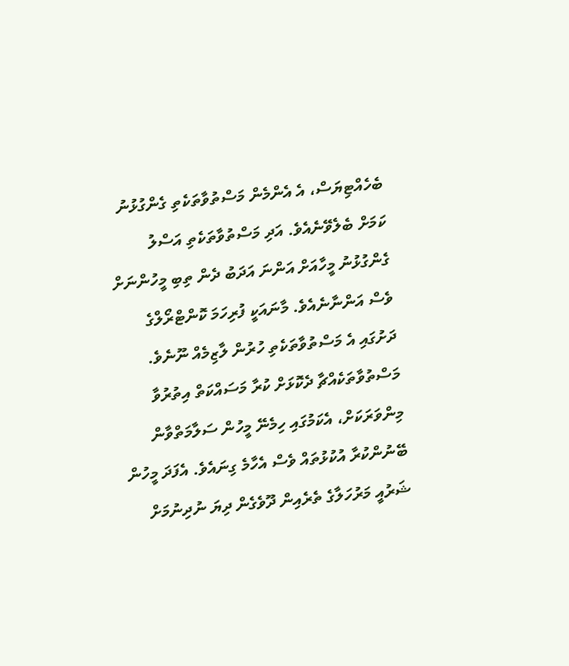ބެހެއްޓިޔަސް، އެ އެންމެން މަސްތުވާތަކެތި ގެންގުޅުނު ކަމަށް ބެލެވޭނެއެވެ. އަދި މަސްތުވާތަކެތި އަސްލު ގެންގުޅުނު މީހާއަށް އަންނަ އަދަބު ދެން ތިބި މީހުންނަށް ވެސް އަންނާނެއެވެ. މާނައަކީ ފުރިހަމަ ކޮންޓްރޯލްގެ ދަށުގައި އެ މަސްތުވާތަކެތި ހުރުން ލާޒިމެއް ނޫނެވެ.
މަސްތުވާތަކެއްޗާ ދެކޮޅަށް ކުރާ މަސައްކަތް އިތުރުވާ މިންވަރަކަށް، އެކަމުގައި ހިމެނޭ މީހުން ސަލާމަތްވާން ބޭނުންކުރާ އުކުޅުތައް ވެސް އެހާމެ ގިނައެވެ. އެފަދަ މީހުން ޝަރުއީ މަރުހަލާގެ ތެރެއިން ދޫވެގެން ދިޔަ ނުދިނުމަށް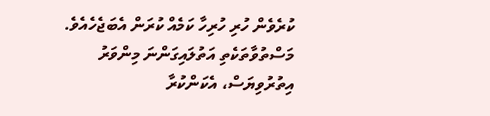ކުރެވެން ހުރި ހުރިހާ ކަމެއް ކުރަން އެބަޖެހެއެވެ. މަސްތުވާތަކެތި އަތުލައިގަންނަ މިންވަރު އިތުރުވިޔަސް، އެކަންކުރާ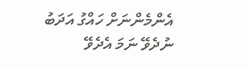އެންމެންނަށް ހައްގު އަދަބު ނުދެވޭ ނަމަ އެދެވޭ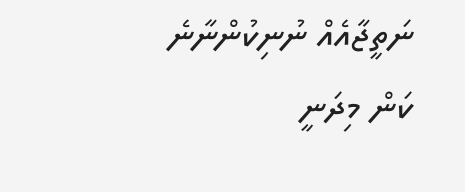ނަތީޖާއެއް ނުނިކުންނާނެ ކަން މިދަނީ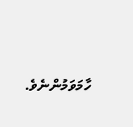ހާމަވަމުންނެވެ.